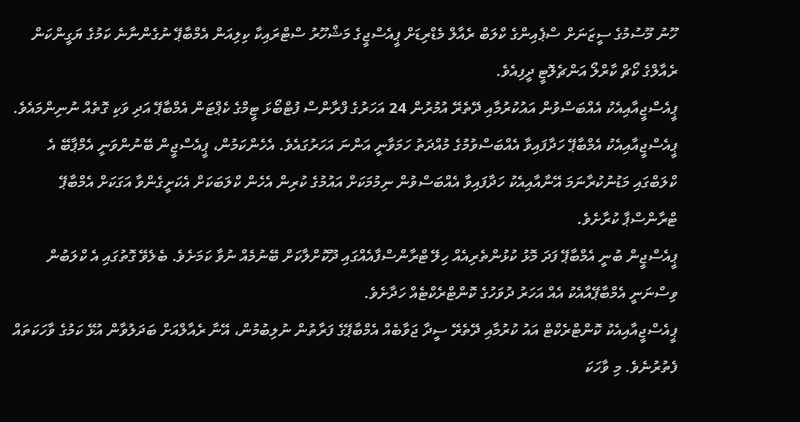ހޫނު މޫސުމުގެ ސީޒަނަށް ސްޕެއިންގެ ކްލަބް ރެއާލް މެޑްރިޑަށް ޕީއެސްޖީގެ މަޝްހޫރު ސްޓްރައިކާ ކިލިއަން އެމްބާޕޭ ނުގެންނާނެ ކަމުގެ ޔަގީންކަން ރެއާލްގެ ކޯޗް ކާރްލޯ އަންޗެލޮޓީ ދީފިއެވެ.
ޕީއެސްޖީއާއިއެކު އެއްބަސްވުން އައުކުރުމާއި ދޭތެރޭ އުމުރުން 24 އަހަރުގެ ފްރާންސް ފުޓްބޯޅަ ޓީމްގެ ކެޕްޓަން އެމްބާޕޭ އަދި ވަކި ގޮތެއް ނުނިންމައެވެ. ޕީއެސްޖީއާއިއެކު އެމްބާޕޭ ހަދާފައިވާ އެއްބަސްވުމުގެ މުއްދަތު ހަމަވާނީ އަންނަ އަހަރުގައެވެ. އެހެންކަމުން، ޕީއެސްޖީން ބޭނުންވަނީ އެމްޕާބޭ އެ ކްލަބްގައި މަޑުނުކުރާނަމަ އޭނާއާއިއެކު ހަދާފައިވާ އެއްބަސްވުން ނިމުމަކަށް އައުމުގެ ކުރިން އެހެން ކްލަބަކަށް އެކަށީގެންވާ އަގަކަށް އެމްބާޕޭ ޓްރާންސްޕާ ކުރާށެވެ.
ޕީއެސްޖީން ބުނީ އެމްބާޕޭ ފަދަ މޮޅު ކުޅުންތެރިއެއް ހިލޭ ޓްރާންސްފާއެއްގައި ދޫކޮށްލާކަށް ބޭނުމެއް ނުވާ ކަމަށެވެ. ބެލެވޭ ގޮތުގައި އެ ކްލަބުން ވިސްނަނީ އެމްބާޕޭއާއެކު އެއް އަހަރު ދުވަހުގެ ކޮންޓްރެކްޓެއް ހަދާށެވެ.
ޕީއެސްޖީއާއިއެކު ކޮންޓްރެކްޓް އައު ކުރުމާއި ދޭތެރޭ ސީދާ ޖަވާބެއް އެމްބާޕޭގެ ފަރާތުން ނުލިބުމުން، އޭނާ ރެއާލްއަށް ބަދަލުވާން އުޅޭ ކަމުގެ ވާހަކަތައް ފެތުރުނެވެ. މި ވާހަކަ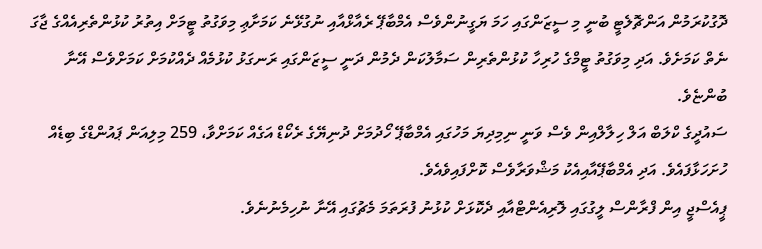ދޮގުކުރަމުން އަންޗޮލެޓީ ބުނީ މި ސީޒަންގައި ހަމަ ޔަގީނުންވެސް އެމްބާޕޭ ރެއާޅްއާއި ނުގުޅޭނެ ކަމަށާޢި މިވަގުތު ޓީމަށް އިތުރު ކުޅުންތެރިއެއްގެ ޖާގަ ނެތް ކަމަށެވެ. އަދި މިވަގުތު ޓީމްގެ ހުރިހާ ކުޅުންތެރިން ސަމާލުކަން ދެމުން ދަނީ ސީޒަންގައި ރަނގަޅު ކުޅުމެއް ދެއްކުމަށް ކަމަށްވެސް އޭނާ ބުންޏެވެ.
ސައުދީގެ ކްލަބް އަލް ހިލާލްއިން ވެސް ވަނީ ނިމިދިޔަ މަހުގައި އެމްބާޕޭ ހޯދުމަށް ދުނިޔޭގެ ރެކޯޑް އަގެއް ކަމަށްވާ، 259 މިލިއަން ޕައުންޑްގެ ބިޑެއް ހުށަހަޅާފައެވެ. އަދި އެމްބާޕޭއާއިއެކު މަޝްވަރާވެސް ކޮށްފައިވެއެވެ.
ޕީއެސްޖީ އިން ފްރާންސް ލީގުގައި ލޮރިއެންޓްއާއި ދެކޮޅަށް ކުޅުނު ފުރަތަމަ މެޗުގައި އޭނާ ނުހިމެނުނެވެ.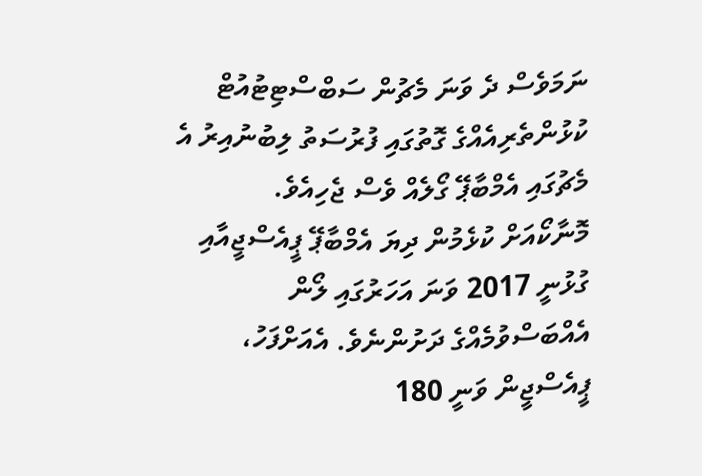ނަމަވެސް ދެ ވަނަ މެޗުން ސަބްސްޓިޓުއުޓް ކުޅުންތެރިއެއްގެ ގޮތުގައި ފުރުސަތު ލިބުނުއިރު އެ މެޗުގައި އެމްބާޕޭ ގޯލެއް ވެސް ޖެހިއެވެ.
މޮނާކޯއަށް ކުޅެމުން ދިޔަ އެމްބާޕޭ ޕީއެސްޖީއާއި ގުޅުނީ 2017 ވަނަ އަހަރުގައި ލޯން އެއްބަސްވުމެއްގެ ދަށުންނެވެ. އެއަށްފަހު، ޕީއެސްޖީން ވަނީ 180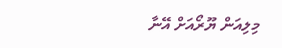މިލިއަން ޔޫރޯއަށް އޭނާ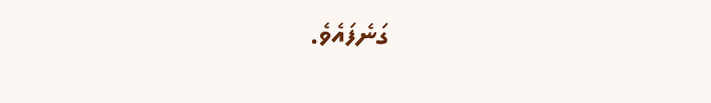ގަނެފައެވެ.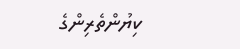ކިޔުންތެރިންގެ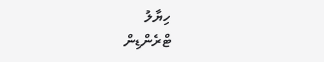ހިޔާލު
ޓްރެންޑިން